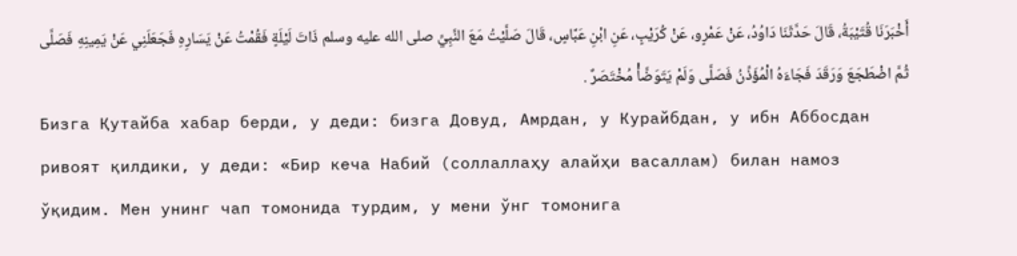أَخْبَرَنَا قُتَيْبَةُ، قَالَ حَدَّثَنَا دَاوُدُ، عَنْ عَمْرٍو، عَنْ كُرَيْبٍ، عَنِ ابْنِ عَبَّاسٍ، قَالَ صَلَّيْتُ مَعَ النَّبِيِّ صلى الله عليه وسلم ذَاتَ لَيْلَةٍ فَقُمْتُ عَنْ يَسَارِهِ فَجَعَلَنِي عَنْ يَمِينِهِ فَصَلَّى ثُمَّ اضْطَجَعَ وَرَقَدَ فَجَاءَهُ الْمُؤَذِّنُ فَصَلَّى وَلَمْ يَتَوَضَّأْ مُخْتَصَرٌ .
Бизга Қутайба хабар берди, у деди: бизга Довуд, Амрдан, у Курайбдан, у ибн Аббосдан ривоят қилдики, у деди: «Бир кеча Набий (соллаллаҳу алайҳи васаллам) билан намоз ўқидим. Мен унинг чап томонида турдим, у мени ўнг томонига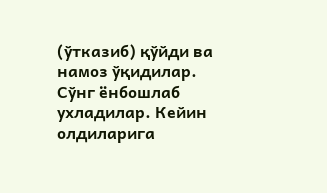(ўтказиб) қўйди ва намоз ўқидилар. Сўнг ёнбошлаб ухладилар. Кейин олдиларига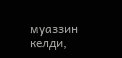муаззин келди,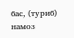бас, (туриб) намоз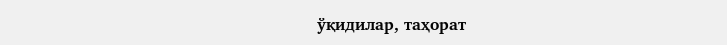ўқидилар, таҳорат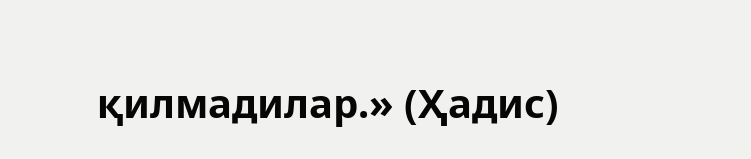қилмадилар.» (Ҳадис)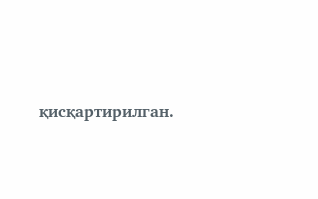қисқартирилган.